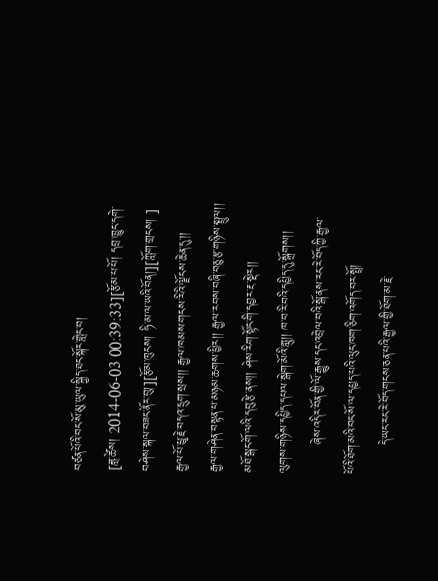བཙན་པོའི་བང་སོ་མུ་ཡུལ་སྐྱིད་ཐང་སྐོར་གླེང་བ།
[ཟླ་ཚེས། 2014-06-03 00:39:33][རྩོམ་པ་པོ། དབྲ་ཁྱུང་དགེ་བཤེས་སྐལ་བཟང་ནོར་བུ།][རྩོམ་ཁུངས། ཧི་མ་ལ་ཡའི་བོན།][ཀློག་གྲངས། ]
རྒྱལ་པོ་ཕྱྭ་རྗེ་བདའ་དྲུག་སྲས།། རྒྱལ་ཁམས་གངས་རིའི་ལྗོངས་ཆེན་དུ་།།
རྒྱལ་གཤེན་བསྟན་པ་མཉམ་ཆགས་ཕྱིར།། རྒྱལ་རབས་བཞི་བཅུ་རྩ་གཉིས་སྤྲུལ།།
མཐོ་སྒང་གོ་ལའི་དབུ་རྩེ་ནས།། ཤེས་རིག་སྟོང་གི་དབྱར་རྔ་སྡེར།།
ལུགས་གཉིས་དཔྱིད་དཔལ་སྒེག་མོའི་གླུ།། ཁ་བ་རི་བའི་དཔྱིད་དུ་སྒྲོགས།།
       ཞེས་འདིར་བོན་གྱི་ལོ་རྒྱུས་དང་འབྲེལ་བའི་སྒོ་ནས་རང་རེ་བོད་ཀྱི་རྒྱལ་པོའི་ཐོག་མའི་བང་སོ་ལ་དཔྱད་པའི་ལུང་ཁག་ཅིག་འགོད་བར་སྤྲོ།
       དེ་ཡང་རང་རེ་བོད་གངས་ཅན་པའི་རྒྱལ་གྱི་ཐོག་མ་རྗེ་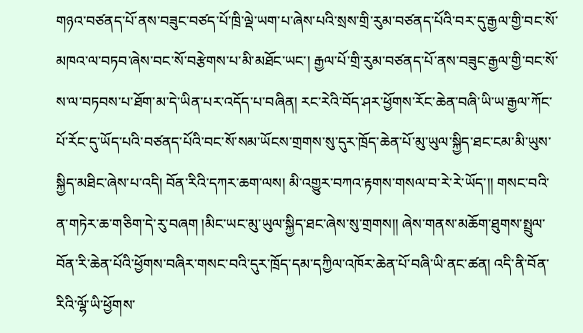གཉའ་བཙནད་པོ་ནས་བཟུང་བཙད་པོ་ཁྲི་ལྡེ་ཡག་པ་ཞེས་པའི་སྲས་གྲི་རུམ་བཙནད་པོའི་བར་དུ་རྒྱལ་གྱི་བང་སོ་མཁའ་ལ་བཏབ་ཞེས་བང་སོ་བརྩེགས་པ་མི་མཐོང་ཡང་། རྒྱལ་པོ་གྲི་རུམ་བཙནད་པོ་ནས་བཟུང་རྒྱལ་གྱི་བང་སོ་ས་ལ་བཏབས་པ་ཐོག་མ་དེ་ཡིན་པར་འདོད་པ་བཞིན། རང་རེའི་བོད་ཤར་ཕྱོགས་རོང་ཆེན་བཞི་ཡི་ཡ་རྒྱལ་ཀོང་པོ་རོང་དུ་ཡོད་པའི་བཙནད་པོའི་བང་སོ་སམ་ཡོངས་གྲགས་སུ་དུར་ཁྲོད་ཆེན་པོ་མུ་ཡུལ་སྐྱིད་ཐང་ངམ་མི་ཡུས་སྐྱིད་མཐིང་ཞེས་པ་འདི། བོན་རིའི་དཀར་ཆག་ལས། མི་འགྱུར་བཀའ་རྟགས་གསལ་བ་རེ་རེ་ཡོད་།། གསང་བའི་ན་གཏེར་ཆ་གཅིག་དེ་རུ་བཞག །མིང་ཡང་མུ་ཡུལ་སྐྱིད་ཐང་ཞེས་སུ་གྲགས།། ཞེས་གནས་མཆོག་ཐུགས་སྤྲུལ་བོན་རི་ཆེན་པོའི་ཕྱོགས་བཞིར་གསང་བའི་དུར་ཁྲོད་དམ་དཀྱིལ་འཁོར་ཆེན་པོ་བཞི་ཡི་ནང་ཚན། འདི་ནི་བོན་རིའི་ལྷོ་ཡི་ཕྱོགས་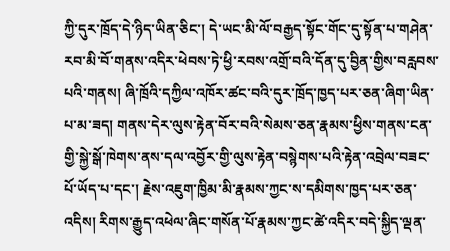ཀྱི་དུར་ཁྲོད་དེ་ཉིད་ཡིན་ཅིང་། དེ་ཡང་མི་ལོ་བརྒྱད་སྟོང་གོང་དུ་སྟོན་པ་གཤེན་རབ་མི་བོ་གནས་འདིར་ཕེབས་ཏེ་ཕྱི་རབས་འགྲོ་བའི་དོན་དུ་བྱིན་གྱིས་བརླབས་པའི་གནས། ཞི་ཁྲོའི་དཀྱིལ་འཁོར་ཚང་བའི་དུར་ཁྲོད་ཁྱད་པར་ཅན་ཞིག་ཡིན་པ་མ་ཟད། གནས་དེར་ལུས་རྟེན་བོར་བའི་སེམས་ཅན་རྣམས་ཕྱིས་གནས་ངན་གྱི་སྐྱེ་སྒོ་ཁེགས་ནས་དལ་འབྱོར་གྱི་ལུས་རྟེན་བསྙེགས་པའི་རྟེན་འབྲེལ་བཟང་པོ་ཡོད་པ་དང་། རྗེས་འཇུག་ཁྱིམ་མི་རྣམས་ཀྱང་ས་དམིགས་ཁྱད་པར་ཅན་འདིས། རིགས་རྒྱུད་འཕེལ་ཞིང་གསོན་པོ་རྣམས་ཀྱང་ཚེ་འདིར་བདེ་སྐྱིད་ལྡན་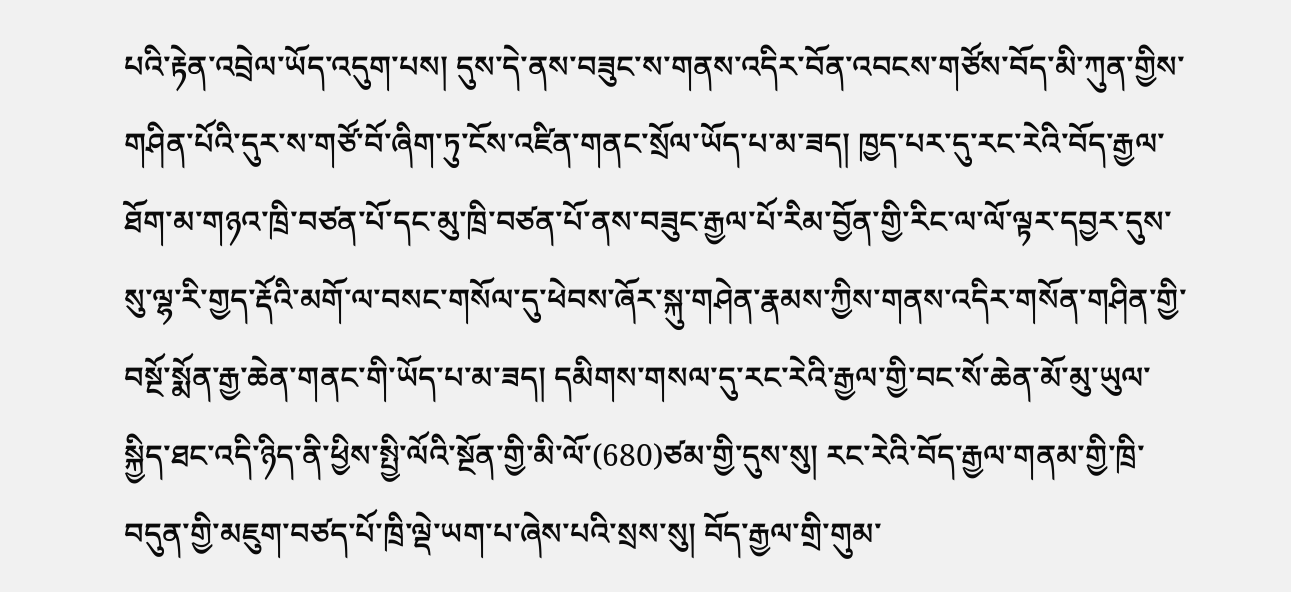པའི་རྟེན་འབྲེལ་ཡོད་འདུག་པས། དུས་དེ་ནས་བཟུང་ས་གནས་འདིར་བོན་འབངས་གཙོས་བོད་མི་ཀུན་གྱིས་གཤིན་པོའི་དུར་ས་གཙོ་བོ་ཞིག་ཏུ་ངོས་འཛིན་གནང་སྲོལ་ཡོད་པ་མ་ཟད། ཁྱད་པར་དུ་རང་རེའི་བོད་རྒྱལ་ཐོག་མ་གཉའ་ཁྲི་བཙན་པོ་དང་མུ་ཁྲི་བཙན་པོ་ནས་བཟུང་རྒྱལ་པོ་རིམ་བྱོན་གྱི་རིང་ལ་ལོ་ལྟར་དབྱར་དུས་སུ་ལྷ་རི་གྱད་རྡོའི་མགོ་ལ་བསང་གསོལ་དུ་ཕེབས་ཞོར་སྐུ་གཤེན་རྣམས་ཀྱིས་གནས་འདིར་གསོན་གཤིན་གྱི་བསྔོ་སྨོན་རྒྱ་ཆེན་གནང་གི་ཡོད་པ་མ་ཟད། དམིགས་གསལ་དུ་རང་རེའི་རྒྱལ་གྱི་བང་སོ་ཆེན་མོ་མུ་ཡུལ་སྐྱིད་ཐང་འདི་ཉིད་ནི་ཕྱིས་སྤྱི་ལོའི་སྔོན་གྱི་མི་ལོ་(680)ཙམ་གྱི་དུས་སུ། རང་རེའི་བོད་རྒྱལ་གནམ་གྱི་ཁྲི་བདུན་གྱི་མཇུག་བཙད་པོ་ཁྲི་ལྡེ་ཡག་པ་ཞེས་པའི་སྲས་སུ། བོད་རྒྱལ་གྲི་གུམ་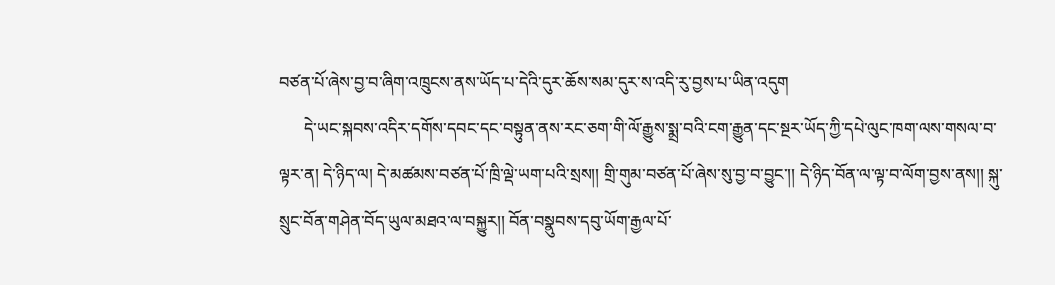བཙན་པོ་ཞེས་བྱ་བ་ཞིག་འཁྲུངས་ནས་ཡོད་པ་དེའི་དུར་ཆོས་སམ་དུར་ས་འདི་རུ་བྱས་པ་ཡིན་འདུག
      དེ་ཡང་སྐབས་འདིར་དགོས་དབང་དང་བསྟུན་ནས་རང་ཅག་གི་ལོ་རྒྱུས་སྨྲ་བའི་ངག་རྒྱུན་དང་སྔར་ཡོད་ཀྱི་དཔེ་ལུང་ཁག་ལས་གསལ་བ་ལྟར་ན། དེ་ཉིད་ལ། དེ་མཚམས་བཙན་པོ་ཁྲི་ལྡེ་ཡག་པའི་སྲས།། གྲི་གུམ་བཙན་པོ་ཞེས་སུ་བྱ་བ་བྱུང་།། དེ་ཉིད་བོན་ལ་ལྟ་བ་ལོག་བྱས་ནས།། སྐུ་སྲུང་བོན་གཤེན་བོད་ཡུལ་མཐའ་ལ་བསྐྱུར།། བོན་བསྣུབས་དབུ་ཡོག་རྒྱལ་པོ་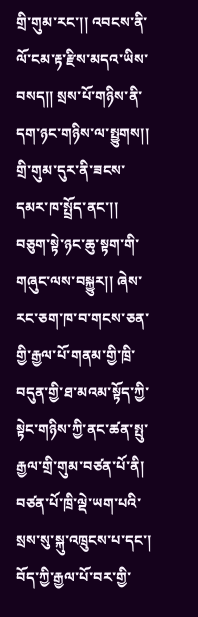གྲི་གུམ་རང་།། འབངས་ནི་ལོ་ངམ་རྟ་རྫིས་མདའ་ཡིས་བསད།། སྲས་པོ་གཉིས་ནི་དག་ཉང་གཉིས་ལ་སྤྱུགས།། གྲི་གུམ་དུར་ནི་ཟངས་དམར་ཁ་སྤྲོད་ནང་།། བཅུག་སྟེ་ཉང་ཆུ་སྟག་གི་གཞུང་ལས་བསྐྱུར།། ཞེས་རང་ཅག་ཁ་བ་གངས་ཅན་གྱི་རྒྱལ་པོ་གནམ་གྱི་ཁྲི་བདུན་གྱི་ཐ་མའམ་སྟོད་ཀྱི་སྟེང་གཉིས་ཀྱི་ནང་ཚན་སྤུ་རྒྱལ་གྲི་གུམ་བཙན་པོ་ནི། བཙན་པོ་ཁྲི་ལྡེ་ཡག་པའི་སྲས་སུ་སྐུ་འཁྲུངས་པ་དང་། བོད་ཀྱི་རྒྱལ་པོ་བར་གྱི་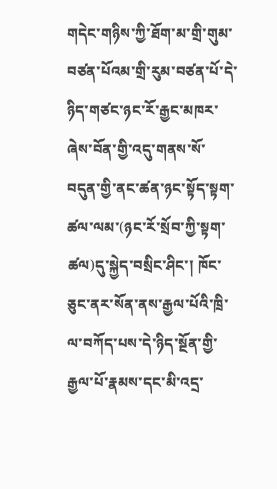གདེང་གཉིས་ཀྱི་ཐོག་མ་གྲི་གུམ་བཙན་པོའམ་གྲི་རུམ་བཙན་པོ་དེ་ཉིད་གཙང་ཉང་རོ་རྒྱང་མཁར་ཞེས་བོན་གྱི་འདུ་གནས་སོ་བདུན་གྱི་ནང་ཚན་ཉང་སྟོད་སྟག་ཚལ་ལམ་(ཉང་རོ་སྲོབ་ཀྱི་སྟག་ཚལ)དུ་སྐྱེད་བསྲིང་ཤིང་། ཁོང་ཅུང་ནར་སོན་ནས་རྒྱལ་པོའི་ཁྲི་ལ་བཀོད་པས་དེ་ཉིད་སྔོན་གྱི་རྒྱལ་པོ་རྣམས་དང་མི་འདྲ་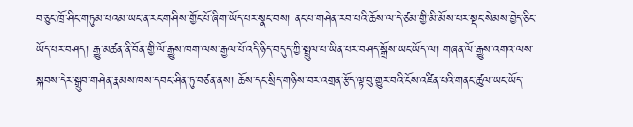བ་ཅུང་ཁྲོ་ཤིང་གཏུམ་པའམ་ཡང་ན་རང་གཤིས་གྱོང་པོ་ཞིག་ཡོད་པར་སྣང་བས། ནང་པ་གཤེན་རབ་པའི་ཆོས་ལ་དེ་ཙམ་གྱི་མི་མོས་པར་སྡང་སེམས་བྱེད་ཅིང་ཡོད་པར་བཤད། རྒྱུ་མཚན་ནི་བོན་གྱི་ལོ་རྒྱུས་ཁག་ལས་རྒྱལ་པོ་འདི་ཉིད་བདུད་ཀྱི་སྤྲུལ་པ་ཡིན་པར་བཤད་སྒྲོས་ཡང་ཡོད་ལ། གཞན་ལོ་རྒྱུས་འགའ་ལས་སྐབས་དེར་སྒྲུབ་གཤེན་རྣམས་ཁས་དབང་ཤིན་ཏུ་བཙན་ནས། ཆོས་དང་སྲིད་གཉིས་བར་འགྲན་རྩོད་ལྟ་བུ་གྱུར་བའི་ངོས་འཛིན་པའི་གནང་ཚུལ་ཡང་ཡོད་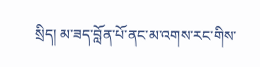སྲིད། མ་ཟད་བློན་པོ་ནང་མ་འགས་རང་གིས་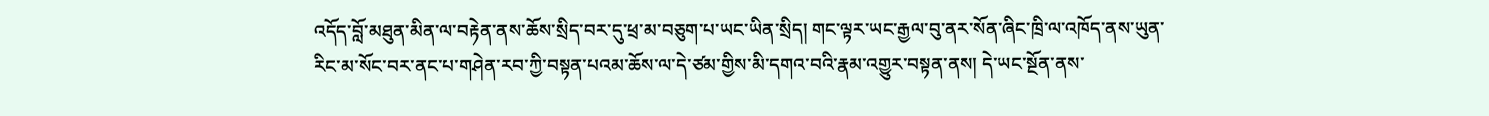འདོད་བློ་མཐུན་མིན་ལ་བརྟེན་ནས་ཆོས་སྲིད་བར་དུ་ཕྲ་མ་བཅུག་པ་ཡང་ཡིན་སྲིད། གང་ལྟར་ཡང་རྒྱལ་བུ་ནར་སོན་ཞིང་ཁྲི་ལ་འཁོད་ནས་ཡུན་རིང་མ་སོང་བར་ནང་པ་གཤེན་རབ་ཀྱི་བསྟན་པའམ་ཆོས་ལ་དེ་ཙམ་གྱིས་མི་དགའ་བའི་རྣམ་འགྱུར་བསྟན་ནས། དེ་ཡང་སྔོན་ནས་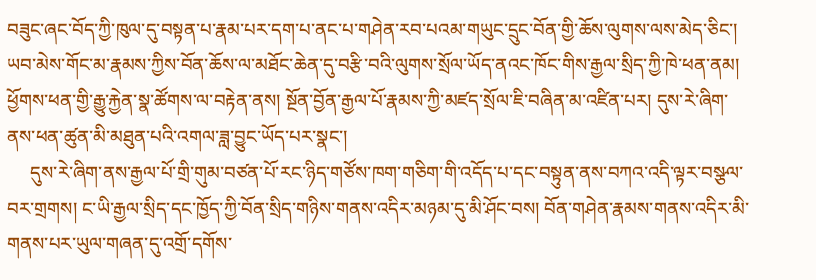བཟུང་ཞང་བོད་ཀྱི་ཁུལ་དུ་བསྟན་པ་རྣམ་པར་དག་པ་ནང་པ་གཤེན་རབ་པའམ་གཡུང་དྲུང་བོན་གྱི་ཆོས་ལུགས་ལས་མེད་ཅིང་། ཡབ་མེས་གོང་མ་རྣམས་ཀྱིས་བོན་ཆོས་ལ་མཐོང་ཆེན་དུ་བརྩི་བའི་ལུགས་སྲོལ་ཡོད་ནའང་ཁོང་གིས་རྒྱལ་སྲིད་ཀྱི་ཁེ་ཕན་ནམ། ཕྱོགས་ཕན་གྱི་རྒྱུ་རྐྱེན་སྣ་ཚོགས་ལ་བརྟེན་ནས། སྔོན་བྱོན་རྒྱལ་པོ་རྣམས་ཀྱི་མཛད་སྲོལ་ཇི་བཞིན་མ་འཛིན་པར། དུས་རེ་ཞིག་ནས་ཕན་ཚུན་མི་མཐུན་པའི་འགལ་ཟླ་བྱུང་ཡོད་པར་སྣང་།
     དུས་རེ་ཞིག་ནས་རྒྱལ་པོ་གྲི་གུམ་བཙན་པོ་རང་ཉིད་གཙོས་ཁག་གཅིག་གི་འདོད་པ་དང་བསྟུན་ནས་བཀའ་འདི་ལྟར་བསྩལ་བར་གྲགས། ང་ཡི་རྒྱལ་སྲིད་དང་ཁྱོད་ཀྱི་བོན་སྲིད་གཉིས་གནས་འདིར་མཉམ་དུ་མི་ཤོང་བས། བོན་གཤེན་རྣམས་གནས་འདིར་མི་གནས་པར་ཡུལ་གཞན་དུ་འགྲོ་དགོས་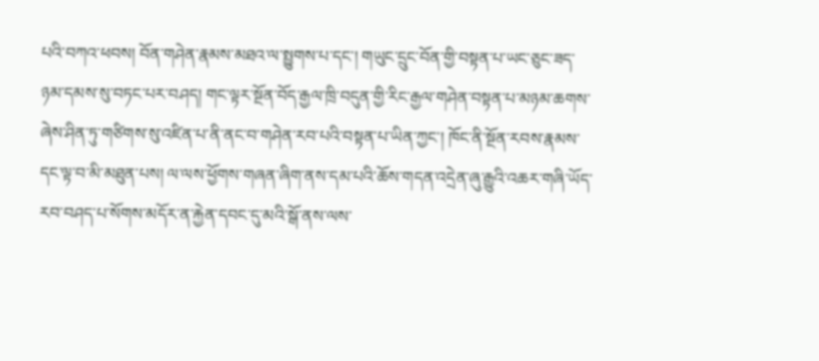པའི་བཀའ་ཕབས། བོན་གཤེན་རྣམས་མཐའ་ལ་སྤྱུགས་པ་དང་། གཡུང་དྲུང་བོན་གྱི་བསྟན་པ་ཡང་ཅུང་ཟད་ཉམ་དམས་སུ་བཏང་པར་བཤད། གང་ལྟར་སྔོན་བོད་རྒྱལ་ཁྲི་བདུན་གྱི་རིང་རྒྱལ་གཤེན་བསྟན་པ་མཉམ་ཆགས་ཞེས་ཤིན་ཏུ་གཙིགས་སུ་འཛིན་པ་ནི་ནང་བ་གཤེན་རབ་པའི་བསྟན་པ་ཡིན་ཀྱང་། ཁོང་ནི་སྔོན་རབས་རྣམས་དང་ལྟ་བ་མི་མཐུན་པས། ལ་ལས་ཕྱོགས་གཞན་ཞིག་ནས་དམ་པའི་ཆོས་གདན་འདྲེན་ཞུ་རྒྱུའི་འཆར་གཞི་ཡོད་རབ་བཤད་པ་སོགས་མདོར་ན་རྐྱེན་དབང་དུ་མའི་སྒོ་ནས་ལས་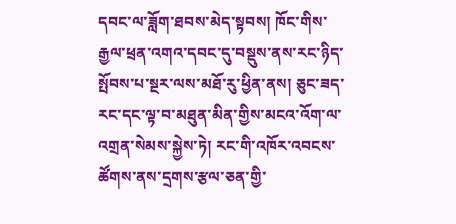དབང་ལ་ཟློག་ཐབས་མེད་སྟབས། ཁོང་གིས་རྒྱལ་ཕྲན་འགའ་དབང་དུ་བསྡུས་ནས་རང་ཉིད་སྤོབས་པ་སྔར་ལས་མཐོ་རུ་ཕྱིན་ནས། ཅུང་ཟད་རང་དང་ལྟ་བ་མཐུན་མིན་གྱིས་མངའ་འོག་ལ་འགྲན་སེམས་སྐྱེས་ཏེ། རང་གི་འཁོར་འབངས་ཚོགས་ནས་དྲགས་རྩལ་ཅན་གྱི་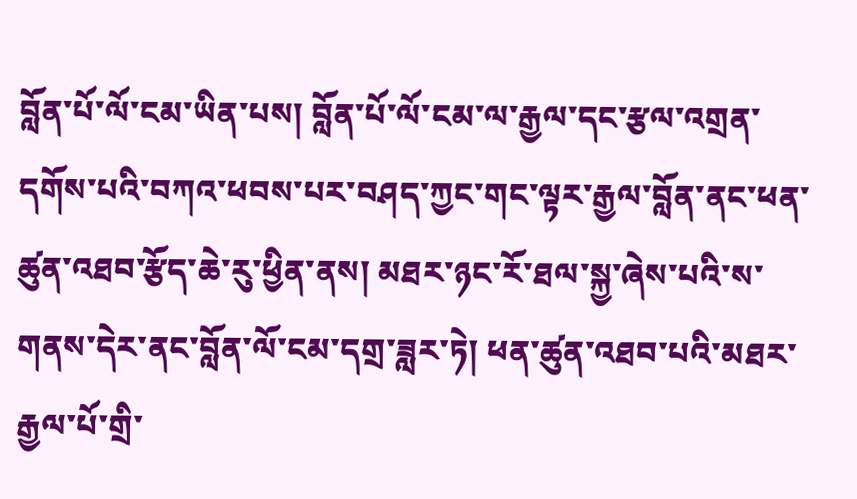བློན་པོ་ལོ་ངམ་ཡིན་པས། བློན་པོ་ལོ་ངམ་ལ་རྒྱལ་དང་རྩལ་འགྲན་དགོས་པའི་བཀའ་ཕབས་པར་བཤད་ཀྱང་གང་ལྟར་རྒྱལ་བློན་ནང་ཕན་ཚུན་འཐབ་རྩོད་ཆེ་རུ་ཕྱིན་ནས། མཐར་ཉང་རོ་ཐལ་སྐྱ་ཞེས་པའི་ས་གནས་དེར་ནང་བློན་ལོ་ངམ་དགྲ་ཟླར་ཏེ། ཕན་ཚུན་འཐབ་པའི་མཐར་རྒྱལ་པོ་གྲི་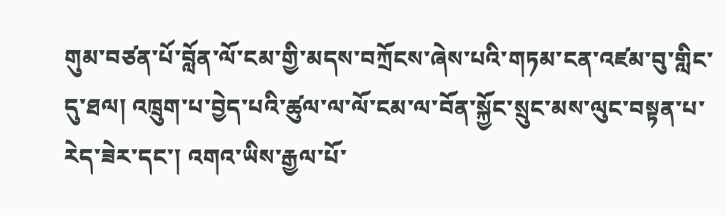གུམ་བཙན་པོ་བློན་ལོ་ངམ་གྱི་མདས་བཀྲོངས་ཞེས་པའི་གཏམ་ངན་འཛམ་བུ་གླིང་དུ་ཐལ། འཁྲུག་པ་བྱེད་པའི་ཚུལ་ལ་ལོ་ངམ་ལ་བོན་སྐྱོང་སྲུང་མས་ལུང་བསྟན་པ་རེད་ཟེར་དང་། འགའ་ཡིས་རྒྱལ་པོ་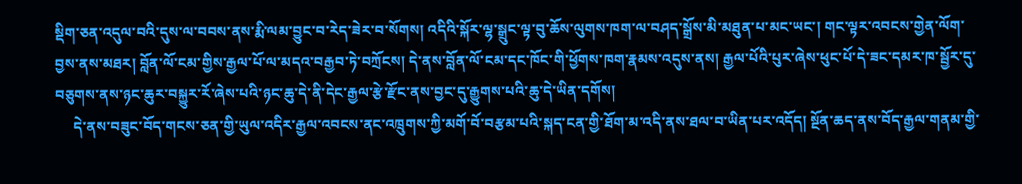སྡིག་ཅན་འདུལ་བའི་དུས་ལ་བབས་ནས་རྨི་ལམ་བྱུང་བ་རེད་ཟེར་བ་སོགས། འདིའི་སྐོར་ལྷ་སྒྲུང་ལྟ་བུ་ཆོས་ལུགས་ཁག་ལ་བཤད་སྒྲོས་མི་མཐུན་པ་མང་ཡང་། གང་ལྟར་འབངས་གྱེན་ལོག་བྱས་ནས་མཐར། བློན་ལོ་ངམ་གྱིས་རྒྱལ་པོ་ལ་མདའ་བརྒྱབ་ཏེ་བཀྲོངས། དེ་ནས་བློན་ལོ་ངམ་དང་ཁོང་གི་ཕྱོགས་ཁག་རྣམས་འདུས་ནས། རྒྱལ་པོའི་པུར་ཞེས་ཕུང་པོ་དེ་ཟང་དམར་ཁ་སྦྱོར་དུ་བཅུགས་ནས་ཉང་ཆུར་བསྐྱུར་རོ་ཞེས་པའི་ཉང་ཆུ་དེ་ནི་དེང་རྒྱལ་རྩེ་རྫོང་ནས་བྱང་དུ་རྒྱུགས་པའི་ཆུ་དེ་ཡིན་དགོས།
     དེ་ནས་བཟུང་བོད་གངས་ཅན་གྱི་ཡུལ་འདིར་རྒྱལ་འབངས་ནང་འཁྲུགས་ཀྱི་མགོ་བོ་བརྩམ་པའི་སྐད་ངན་གྱི་ཐོག་མ་འདི་ནས་ཐལ་བ་ཡིན་པར་འདོད། སྔོན་ཆད་ནས་བོད་རྒྱལ་གནམ་གྱི་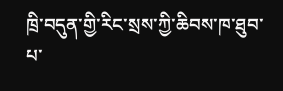ཁྲི་བདུན་གྱི་རིང་སྲས་ཀྱི་ཆིབས་ཁ་ཐུབ་པ་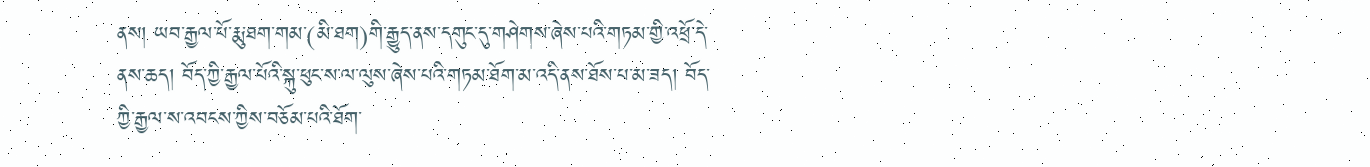ནས། ཡབ་རྒྱལ་པོ་རྨུ་ཐག་གམ་(མི་ཐག)གི་རྒྱུད་ནས་དགུང་དུ་གཤེགས་ཞེས་པའི་གཏམ་གྱི་འཕྲོ་དེ་ནས་ཆད། བོད་ཀྱི་རྒྱལ་པོའི་སྐུ་ཕུང་ས་ལ་ལུས་ཞེས་པའི་གཏམ་ཐོག་མ་འདི་ནས་ཐོས་པ་མ་ཟད། བོད་ཀྱི་རྒྱལ་ས་འབངས་ཀྱིས་བཅོམ་པའི་ཐོག་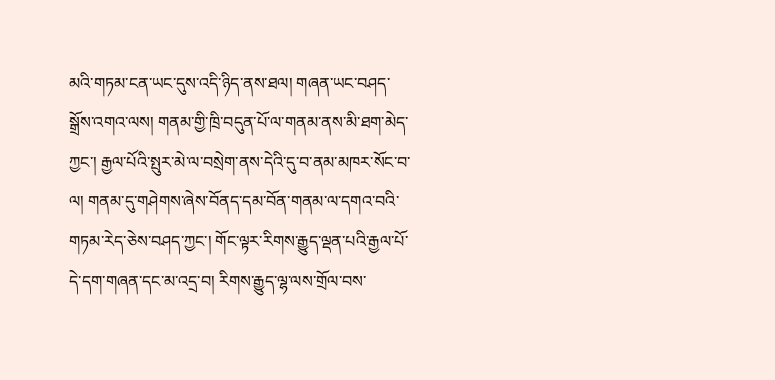མའི་གཏམ་ངན་ཡང་དུས་འདི་ཉིད་ནས་ཐལ། གཞན་ཡང་བཤད་སྒྲོས་འགའ་ལས། གནམ་གྱི་ཁྲི་བདུན་པོ་ལ་གནམ་ནས་མི་ཐག་མེད་ཀྱང་། རྒྱལ་པོའི་སྤུར་མེ་ལ་བསྲེག་ནས་དེའི་དུ་བ་ནམ་མཁར་སོང་བ་ལ། གནམ་དུ་གཤེགས་ཞེས་བོནད་དམ་བོན་གནམ་ལ་དགའ་བའི་གཏམ་རེད་ཅེས་བཤད་ཀྱང་། གོང་ལྟར་རིགས་རྒྱུད་ལྡན་པའི་རྒྱལ་པོ་དེ་དག་གཞན་དང་མ་འདྲ་བ། རིགས་རྒྱུད་ལྷ་ལས་གྲོལ་བས་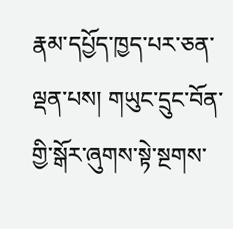རྣམ་དཔྱོད་ཁྱད་པར་ཅན་ལྡན་པས། གཡུང་དྲུང་བོན་གྱི་སྒོར་ཞུགས་སྟེ་སྔགས་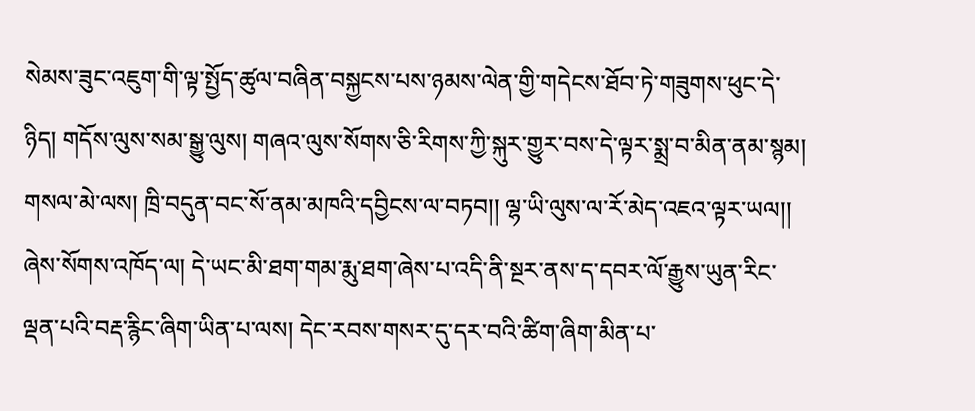སེམས་ཟུང་འཇུག་གི་ལྟ་སྤྱོད་ཚུལ་བཞིན་བསྐྱངས་པས་ཉམས་ལེན་གྱི་གདེངས་ཐོབ་ཏེ་གཟུགས་ཕུང་དེ་ཉིད། གདོས་ལུས་སམ་སྒྱུ་ལུས། གཞའ་ལུས་སོགས་ཅི་རིགས་ཀྱི་སྐུར་གྱུར་བས་དེ་ལྟར་སྨྲ་བ་མིན་ནམ་སྙམ། གསལ་མེ་ལས། ཁྲི་བདུན་བང་སོ་ནམ་མཁའི་དབྱིངས་ལ་བཏབ།། ལྷ་ཡི་ལུས་ལ་རོ་མེད་འཇའ་ལྟར་ཡལ།། ཞེས་སོགས་འཁོད་ལ། དེ་ཡང་མི་ཐག་གམ་རྨུ་ཐག་ཞེས་པ་འདི་ནི་སྔར་ནས་ད་དབར་ལོ་རྒྱུས་ཡུན་རིང་ལྡན་པའི་བརྡ་རྙིང་ཞིག་ཡིན་པ་ལས། དེང་རབས་གསར་དུ་དར་བའི་ཚིག་ཞིག་མིན་པ་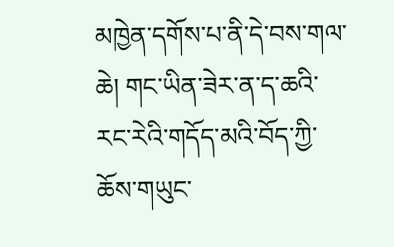མཁྱེན་དགོས་པ་ནི་དེ་བས་གལ་ཆེ། གང་ཡིན་ཟེར་ན་ད་ཆའི་རང་རེའི་གདོད་མའི་བོད་ཀྱི་ཆོས་གཡུང་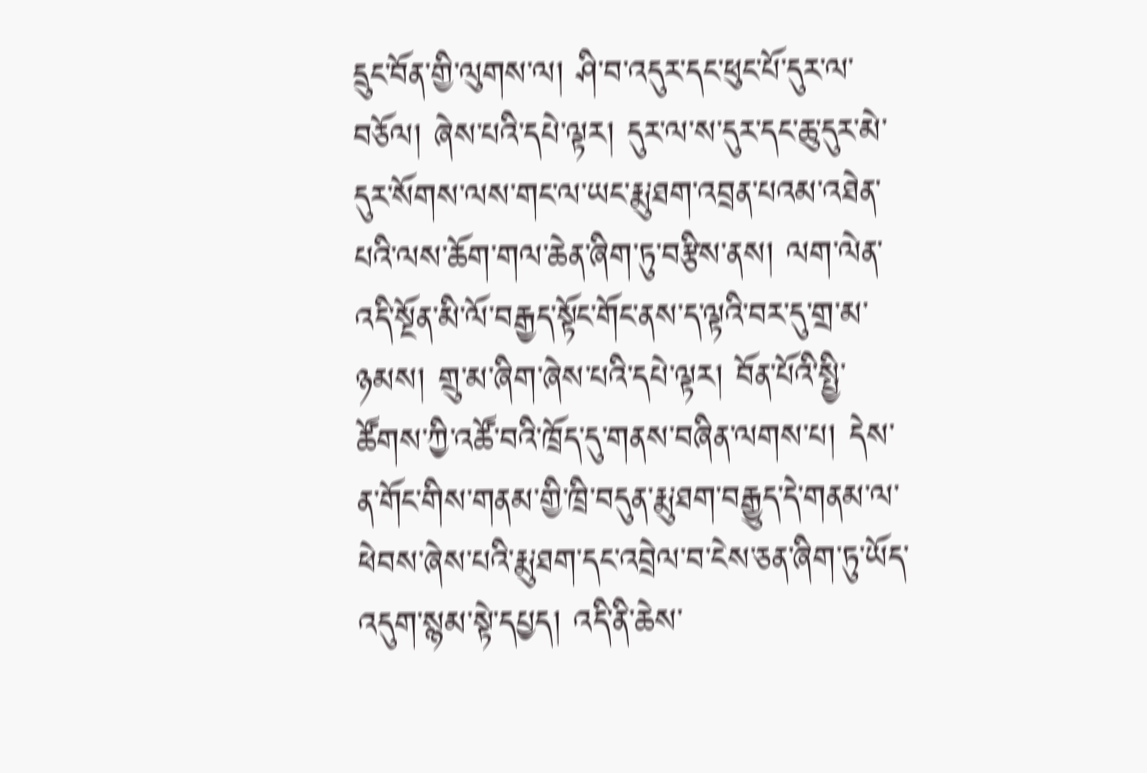དྲུང་བོན་གྱི་ལུགས་ལ། ཤི་བ་འདུར་དང་ཕུང་པོ་དུར་ལ་བཅོལ། ཞེས་པའི་དཔེ་ལྟར། དུར་ལ་ས་དུར་དང་ཆུ་དུར་མེ་དུར་སོགས་ལས་གང་ལ་ཡང་རྨུ་ཐག་འབྲན་པའམ་འཐེན་པའི་ལས་ཆོག་གལ་ཆེན་ཞིག་ཏུ་བརྩིས་ནས། ལག་ལེན་འདི་སྔོན་མི་ལོ་བརྒྱད་སྟོང་གོང་ནས་ད་ལྟའི་བར་དུ་གྲ་མ་ཉམས། གྲུ་མ་ཞིག་ཞེས་པའི་དཔེ་ལྟར། བོན་པོའི་སྤྱི་ཚོགས་ཀྱི་འཚོ་བའི་ཁྲོད་དུ་གནས་བཞིན་ལགས་པ། དེས་ན་གོང་གིས་གནམ་གྱི་ཁྲི་བདུན་རྨུ་ཐག་བརྒྱུད་དེ་གནམ་ལ་ཕེབས་ཞེས་པའི་རྨུ་ཐག་དང་འབྲེལ་བ་ངེས་ཅན་ཞིག་ཏུ་ཡོད་འདུག་སྙམ་སྟེ་དཔྱད། འདི་ནི་ཆེས་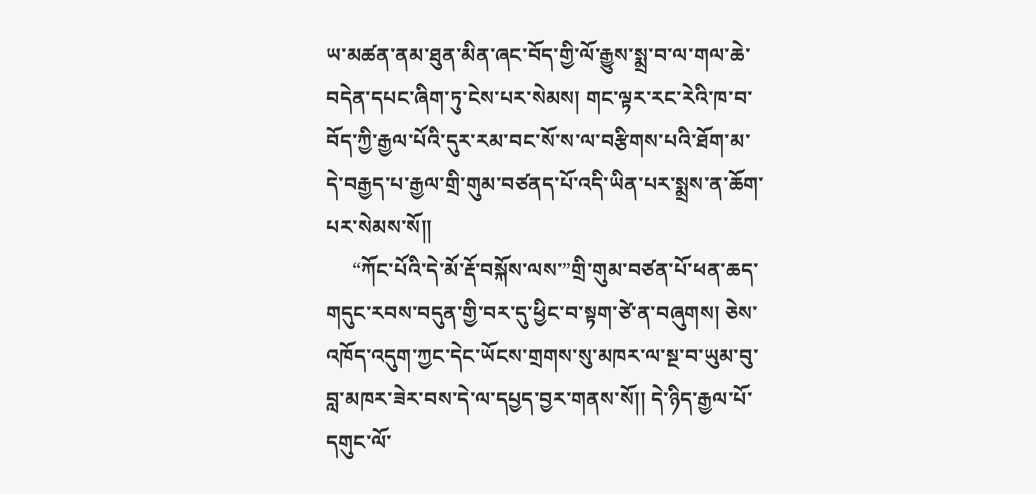ཡ་མཚན་ནམ་ཐུན་མིན་ཞང་བོད་གྱི་ལོ་རྒྱུས་སྨྲ་བ་ལ་གལ་ཆེ་བདེན་དཔང་ཞིག་ཏུ་ངེས་པར་སེམས། གང་ལྟར་རང་རེའི་ཁ་བ་བོད་ཀྱི་རྒྱལ་པོའི་དུར་རམ་བང་སོ་ས་ལ་བརྩིགས་པའི་ཐོག་མ་དེ་བརྒྱད་པ་རྒྱལ་གྲི་གུམ་བཙནད་པོ་འདི་ཡིན་པར་སྨྲས་ན་ཆོག་པར་སེམས་སོ།།
     “ཀོང་པོའི་དེ་མོ་རྡོ་བསྐོས་ལས་”གྲི་གུམ་བཙན་པོ་ཕན་ཆད་གདུང་རབས་བདུན་གྱི་བར་དུ་ཕྱིང་བ་སྟག་ཙེ་ན་བཞུགས། ཅེས་འཁོད་འདུག་ཀྱང་དེང་ཡོངས་གྲགས་སུ་མཁར་ལ་སྔ་བ་ཡུམ་བུ་བླ་མཁར་ཟེར་བས་དེ་ལ་དཔྱད་བྱར་གནས་སོ།། དེ་ཉིད་རྒྱལ་པོ་དགུང་ལོ་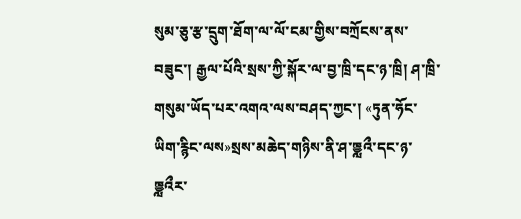སུམ་ཅུ་རྩ་དྲུག་ཐོག་ལ་ལོ་ངམ་གྱིས་བཀྲོངས་ནས་བཟུང་། རྒྱལ་པོའི་སྲས་ཀྱི་སྐོར་ལ་བྱ་ཁྲི་དང་ཉ་ཁྲི། ཤ་ཁྲི་གསུམ་ཡོད་པར་འགའ་ལས་བཤད་ཀྱང་། «ཏུན་ཧོང་ཡིག་རྙིང་ལས»སྲས་མཆེད་གཉིས་ནི་ཤ་ཁྱླའྀ་དང་ཉ་ཁྱླའྀར་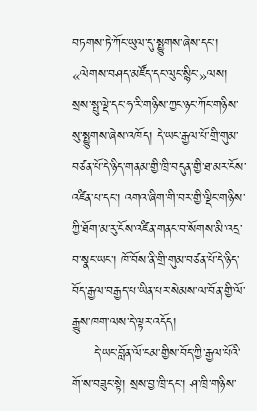བཏགས་ཏེ་ཀོང་ཡུལ་དུ་སྤྱུགས་ཞེས་དང་། «ལེགས་བཤད་མཛོད་དང་ལུང་སྙིང་»ལས། སྲས་སྤུ་ལྡེ་དང་ཧ་རི་གཉིས་ཀྱང་ཉང་ཀོང་གཉིས་སུ་སྤྱུགས་ཞེས་འཁོད། དེ་ཡང་རྒྱལ་པོ་གྲི་གུམ་བཙན་པོ་དེ་ཉིད་གནམ་གྱི་ཁྲི་བདུན་གྱི་ཐ་མར་ངོས་འཛིན་པ་དང་། འགའ་ཞིག་གི་བར་གྱི་ལྡིང་གཉིས་ཀྱི་ཐོག་མ་རུ་ངོས་འཛིན་གནང་བ་སོགས་མི་འདྲ་བ་སྣང་ཡང་། ཁོ་བོས་ནི་གྲི་གུམ་བཙན་པོ་དེ་ཉིད་བོད་རྒྱལ་བརྒྱད་པ་ཡིན་པར་སེམས་ལ་བོན་གྱི་ལོ་རྒྱུས་ཁག་ལས་དེ་ལྟར་འདོད།
     དེ་ཡང་བློན་ལོ་ངམ་གྱིས་བོད་ཀྱི་རྒྱལ་པོའི་གོ་ས་བཟུང་སྟེ། སྲས་བྱ་ཁྲི་དང་། ཤ་ཁྲི་གཉིས་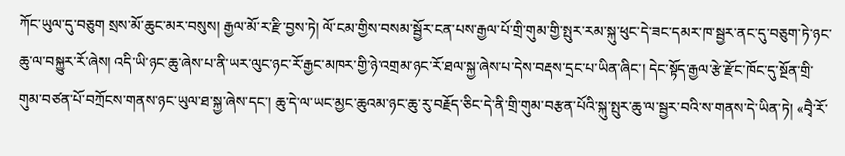ཀོང་ཡུལ་དུ་བཅུག སྲས་མོ་ཆུང་མར་བསུས། རྒྱལ་མོ་ར་རྫི་བྱས་ཏེ། ལོ་ངམ་གྱིས་བསམ་སྦྱོར་ངན་པས་རྒྱལ་པོ་གྲི་གུམ་གྱི་སྤུར་རམ་སྐུ་ཕུང་དེ་ཟང་དམར་ཁ་སྦྱར་ནང་དུ་བཅུག་ཏེ་ཉང་ཆུ་ལ་བསྐྱུར་རོ་ཞེས། འདི་ཡི་ཉང་ཆུ་ཞེས་པ་ནི་ཡར་ལུང་ཉང་རོ་རྒྱང་མཁར་གྱི་ཉེ་འགྲམ་ཉང་རོ་ཐལ་སྐྱ་ཞེས་པ་དེས་བརྡས་དྲང་པ་ཡིན་ཞིང་། དེང་སྟོད་རྒྱལ་རྩེ་རྫོང་ཁོང་དུ་སྔོན་གྲི་གུམ་བཙན་པོ་བཀྲོངས་གནས་ཉང་ཡུལ་ཐ་སྐྱ་ཞེས་དང་། ཆུ་དེ་ལ་ཡང་མྱང་ཆུའམ་ཉང་ཆུ་རུ་བརྗོད་ཅིང་དེ་ནི་གྲི་གུམ་བརྩན་པོའི་སྐུ་སྤུར་ཆུ་ལ་སྦྱར་བའི་ས་གནས་དེ་ཡིན་ཏེ། «བྭཻ་རོ་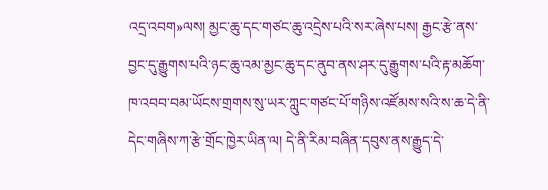འདྲ་འབག»ལས། མྱང་ཆུ་དང་གཙང་ཆུ་འདྲེས་པའི་སར་ཞེས་པས། རྒྱང་རྩེ་ནས་བྱང་དུ་རྒྱུགས་པའི་ཉང་ཆུ་འམ་མྱང་ཆུ་དང་ནུབ་ནས་ཤར་དུ་རྒྱུགས་པའི་རྟ་མཆོག་ཁ་འབབ་བམ་ཡོངས་གྲགས་སུ་ཡར་ཀླུང་གཙང་པོ་གཉིས་འཛོམས་སའི་ས་ཆ་དེ་ནི་དེང་གཞིས་ཀ་རྩེ་གྲོང་ཁྱེར་ཡིན་ལ། དེ་ནི་རིམ་བཞིན་དབུས་ནས་རྒྱུད་དེ་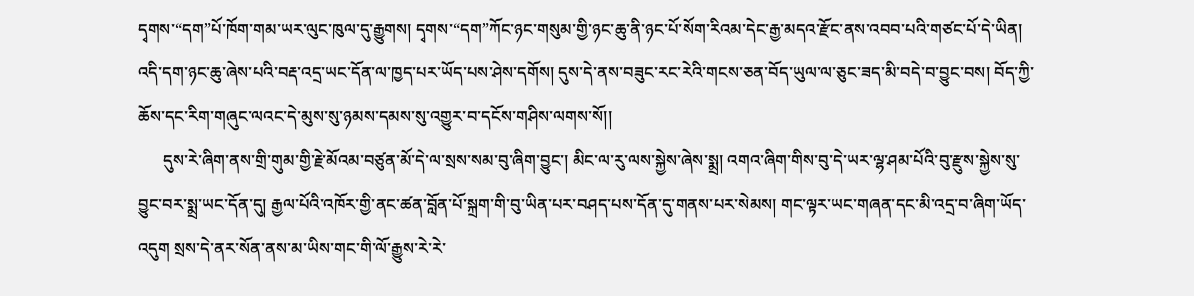དྭགས་“དག”པོ་ཁོག་གམ་ཡར་ལུང་ཁུལ་དུ་རྒྱུགས། དྭགས་“དག”ཀོང་ཉང་གསུམ་གྱི་ཉང་ཆུ་ནི་ཉང་པོ་སོག་རིའམ་དེང་རྒྱ་མདའ་རྫོང་ནས་འབབ་པའི་གཙང་པོ་དེ་ཡིན། འདི་དག་ཉང་ཆུ་ཞེས་པའི་བརྡ་འདྲ་ཡང་དོན་ལ་ཁྱད་པར་ཡོད་པས་ཤེས་དགོས། དུས་དེ་ནས་བཟུང་རང་རེའི་གངས་ཅན་བོད་ཡུལ་ལ་ཅུང་ཟད་མི་བདེ་བ་བྱུང་བས། བོད་ཀྱི་ཆོས་དང་རིག་གཞུང་ལའང་དེ་མུས་སུ་ཉམས་དམས་སུ་འགྱུར་བ་དངོས་གཤིས་ལགས་སོ།།
      དུས་རེ་ཞིག་ནས་གྲི་གུམ་གྱི་རྗེ་མོའམ་བཙུན་མོ་དེ་ལ་སྲས་སམ་བུ་ཞིག་བྱུང་། མིང་ལ་རུ་ལས་སྐྱེས་ཞེས་སྨྲ། འགའ་ཞིག་གིས་བུ་དེ་ཡར་ལྷ་ཤམ་པོའི་བུ་རྫུས་སྐྱེས་སུ་བྱུང་བར་སྨྲ་ཡང་དོན་དུ། རྒྱལ་པོའི་འཁོར་གྱི་ནང་ཚན་བློན་པོ་སྐྲག་གི་བུ་ཡིན་པར་བཤད་པས་དོན་དུ་གནས་པར་སེམས། གང་ལྟར་ཡང་གཞན་དང་མི་འདྲ་བ་ཞིག་ཡོད་འདུག སྲས་དེ་ནར་སོན་ནས་མ་ཡིས་གང་གི་ལོ་རྒྱུས་རེ་རེ་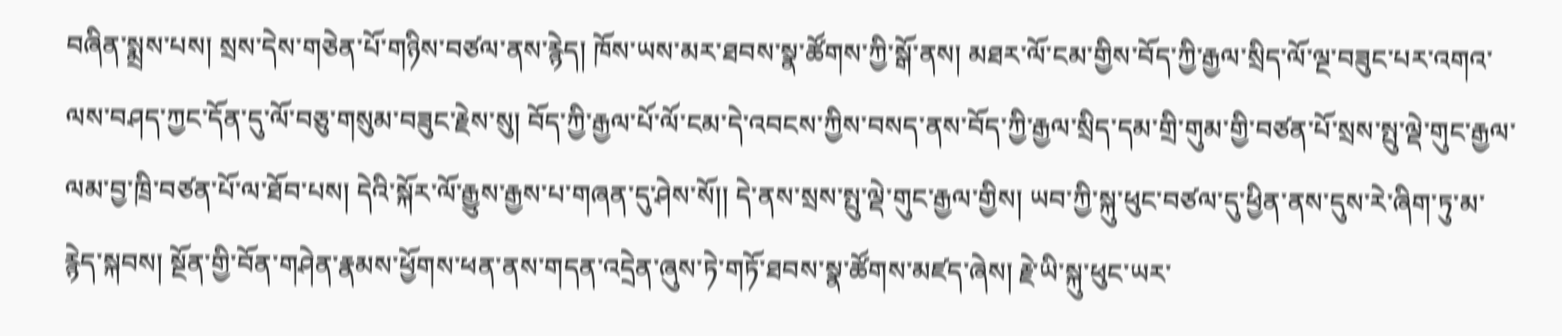བཞིན་སྨྲས་པས། སྲས་དེས་གཅེན་པོ་གཉིས་བཙལ་ནས་རྙེད། ཁོས་ཡས་མར་ཐབས་སྣ་ཚོགས་ཀྱི་སྒོ་ནས། མཐར་ལོ་ངམ་གྱིས་བོད་ཀྱི་རྒྱལ་སྲིད་ལོ་ལྔ་བཟུང་པར་འགའ་ལས་བཤད་ཀྱང་དོན་དུ་ལོ་བཅུ་གསུམ་བཟུང་རྗེས་སུ། བོད་ཀྱི་རྒྱལ་པོ་ལོ་ངམ་དེ་འབངས་ཀྱིས་བསད་ནས་བོད་ཀྱི་རྒྱལ་སྲིད་དམ་གྲི་གུམ་གྱི་བཙན་པོ་སྲས་སྤུ་ལྡེ་གུང་རྒྱལ་ལམ་བྱ་ཁྲི་བཙན་པོ་ལ་ཐོབ་པས། དེའི་སྐོར་ལོ་རྒྱུས་རྒྱས་པ་གཞན་དུ་ཤེས་སོ།། དེ་ནས་སྲས་སྤུ་ལྡེ་གུང་རྒྱལ་གྱིས། ཡབ་ཀྱི་སྐུ་ཕུང་བཙལ་དུ་ཕྱིན་ནས་དུས་རེ་ཞིག་ཏུ་མ་རྙེད་སྐབས། སྔོན་གྱི་བོན་གཤེན་རྣམས་ཕྱོགས་ཕན་ནས་གདན་འདྲེན་ཞུས་ཏེ་གཏོ་ཐབས་སྣ་ཚོགས་མཛད་ཞེས། རྗེ་ཡི་སྐུ་ཕུང་ཡར་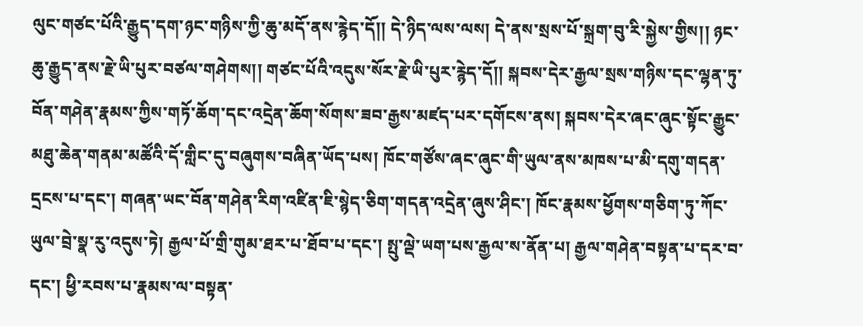ལུང་གཙང་པོའི་རྒྱུད་དག་ཉང་གཉིས་ཀྱི་ཆུ་མདོ་ནས་རྙེད་དོ།། དེ་ཉིད་ལས་ལས། དེ་ནས་སྲས་པོ་སྐྲག་བུ་རི་སྐྱེས་གྱིས།། ཉང་ཆུ་རྒྱུད་ནས་རྗེ་ཡི་པུར་བཙལ་གཤེགས།། གཙང་པོའི་འདུས་སོར་རྗེ་ཡི་པུར་རྙེད་དོ།། སྐབས་དེར་རྒྱལ་སྲས་གཉིས་དང་ལྷན་ཏུ་བོན་གཤེན་རྣམས་ཀྱིས་གཏོ་ཆོག་དང་འདྲེན་ཆོག་སོགས་ཟབ་རྒྱས་མཛད་པར་དགོངས་ནས། སྐབས་དེར་ཞང་ཞུང་སྟོང་རྒྱུང་མཐུ་ཆེན་གནམ་མཚོའི་དོ་གླིང་དུ་བཞུགས་བཞིན་ཡོད་པས། ཁོང་གཙོས་ཞང་ཞུང་གི་ཡུལ་ནས་མཁས་པ་མི་དགུ་གདན་དྲངས་པ་དང་། གཞན་ཡང་བོན་གཤེན་རིག་འཛིན་ཇི་སྙེད་ཅིག་གདན་འདྲེན་ཞུས་ཤིང་། ཁོང་རྣམས་ཕྱོགས་གཅིག་ཏུ་ཀོང་ཡུལ་བྲེ་སྣ་རུ་འདུས་ཏེ། རྒྱལ་པོ་གྲི་གུམ་ཐར་པ་ཐོབ་པ་དང་། སྤུ་ལྡེ་ཡག་པས་རྒྱལ་ས་ནོན་པ། རྒྱལ་གཤེན་བསྟན་པ་དར་བ་དང་། ཕྱི་རབས་པ་རྣམས་ལ་བསྟན་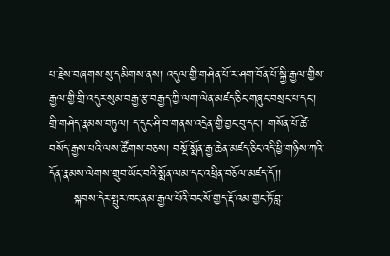པ་རྗེས་བཞགས་སུ་དམིགས་ནས། འདུལ་གྱི་གཤེན་པོ་ར་ཤག་བོན་པོ་སྐྱི་རྒྱལ་གྱིས་རྒྱལ་གྱི་གྲི་འདུར་སུམ་བརྒྱ་རྩ་བརྒྱད་ཀྱི་ལག་ལེན་མཛད་ཅིང་གཞུང་བསྲང་པ་དང་། གྲི་གཤེད་རྣམས་བཏུལ། ད་དུང་ཤི་བ་གནས་འདྲེན་གྱི་བྱང་བུ་དང་། གསོན་པོ་ཚེ་བསོད་རྒྱས་པའི་ལས་ཚོགས་བཅས། བསྔོ་སྨོན་རྒྱ་ཆེན་མཛད་ཅིང་འདི་ཕྱི་གཉིས་ཀའི་དོན་རྣམས་ལེགས་གྲུབ་ཡོང་བའི་སྨོན་ལམ་དང་འཕྲིན་བཅོལ་མཛད་དོ།།
      སྐབས་དེར་སྤུར་ཁང་ནམ་རྒྱལ་པོའི་བང་སོ་གྱད་རྡོ་འམ་གྱང་ཏོ་བླ་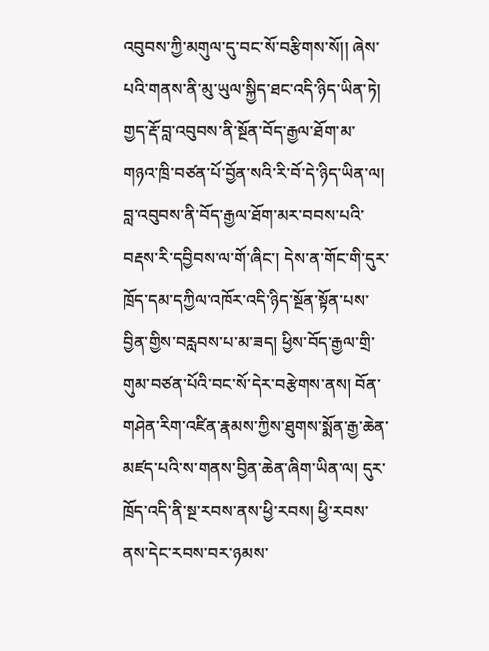འབུབས་ཀྱི་མགུལ་དུ་བང་སོ་བརྩིགས་སོ།། ཞེས་པའི་གནས་ནི་མུ་ཡུལ་སྐྱིད་ཐང་འདི་ཉིད་ཡིན་ཏེ། གྱད་རྡོ་བླ་འབུབས་ནི་སྔོན་བོད་རྒྱལ་ཐོག་མ་གཉའ་ཁྲི་བཙན་པོ་བྱོན་སའི་རི་བོ་དེ་ཉིད་ཡིན་ལ། བླ་འབུབས་ནི་བོད་རྒྱལ་ཐོག་མར་བབས་པའི་བརྡས་རི་དབྱིབས་ལ་གོ་ཞིང་། དེས་ན་གོང་གི་དུར་ཁྲོད་དམ་དཀྱིལ་འཁོར་འདི་ཉིད་སྔོན་སྟོན་པས་བྱིན་གྱིས་བརླབས་པ་མ་ཟད། ཕྱིས་བོད་རྒྱལ་གྲི་གུམ་བཙན་པོའི་བང་སོ་དེར་བརྩེགས་ནས། བོན་གཤེན་རིག་འཛིན་རྣམས་ཀྱིས་ཐུགས་སྨོན་རྒྱ་ཆེན་མཛད་པའི་ས་གནས་བྱིན་ཆེན་ཞིག་ཡིན་ལ། དུར་ཁྲོད་འདི་ནི་སྔ་རབས་ནས་ཕྱི་རབས། ཕྱི་རབས་ནས་དེང་རབས་བར་ཉམས་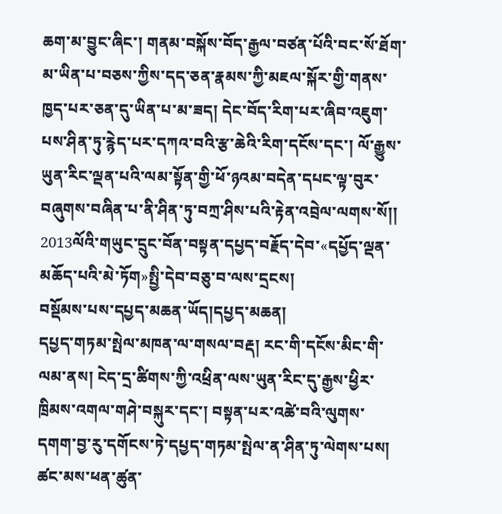ཆག་མ་བྱུང་ཞིང་། གནམ་བསྐོས་བོད་རྒྱལ་བཙན་པོའི་བང་སོ་ཐོག་མ་ཡིན་པ་བཅས་ཀྱིས་དད་ཅན་རྣམས་ཀྱི་མཇལ་སྐོར་གྱི་གནས་ཁྱད་པར་ཅན་དུ་ཡིན་པ་མ་ཟད། དེང་བོད་རིག་པར་ཞིབ་འཇུག་པས་ཤིན་ཏུ་རྙེད་པར་དཀའ་བའི་རྩ་ཆེའི་རིག་དངོས་དང་། ལོ་རྒྱུས་ཡུན་རིང་ལྡན་པའི་ལམ་སྟོན་གྱི་ཕོ་ཉའམ་བདེན་དཔང་ལྟ་བུར་བཞུགས་བཞིན་པ་ནི་ཤིན་ཏུ་བཀྲ་ཤིས་པའི་རྟེན་འབྲེལ་ལགས་སོ།།
2013ལོའི་གཡུང་དྲུང་བོན་བསྟན་དཔྱད་བརྗོད་དེབ་«དཔྱོད་ལྡན་མཆོད་པའི་མེ་ཏོག»སྤྱི་དེབ་བཅུ་བ་ལས་དྲངས།
བསྡོམས་པས་དཔྱད་མཆན་ཡོད།དཔྱད་མཆན།
དཔྱད་གཏམ་སྤེལ་མཁན་ལ་གསལ་བརྡ། རང་གི་དངོས་མིང་གི་ལམ་ནས། ངེད་དྲ་ཚིགས་ཀྱི་འཕྲིན་ལས་ཡུན་རིང་དུ་རྒྱས་ཕྱིར་ཁྲིམས་འགལ་གཤེ་བསྐུར་དང་། བསྟན་པར་འཚེ་བའི་ལུགས་དགག་བྱ་རུ་དགོངས་ཏེ་དཔྱད་གཏམ་སྤེལ་ན་ཤིན་ཏུ་ལེགས་པས། ཚང་མས་ཕན་ཚུན་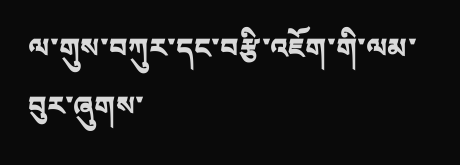ལ་གུས་བཀུར་དང་བརྩི་འཇོག་གི་ལམ་བུར་ཞུགས་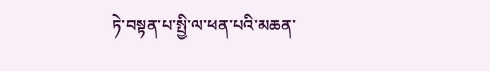ཏེ་བསྟན་པ་སྤྱི་ལ་ཕན་པའི་མཆན་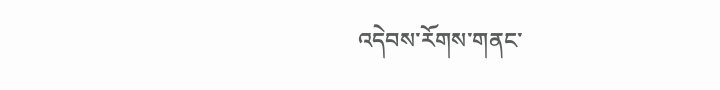འདེབས་རོགས་གནང་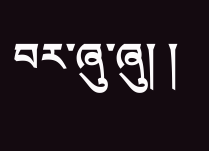བར་ཞུ་ཞུ། །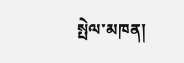སྤེལ་མཁན།